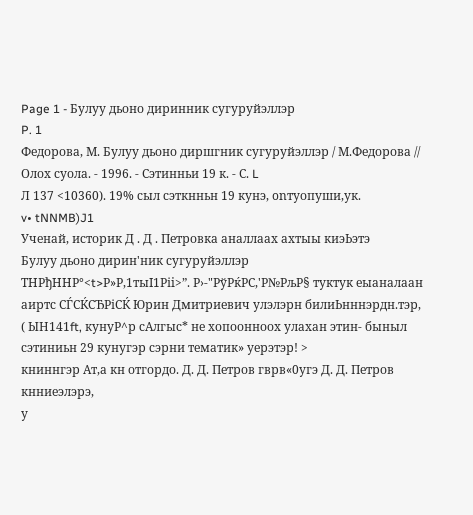Page 1 - Булуу дьоно диринник сугуруйэллэр
P. 1
Федорова, М. Булуу дьоно диршгник сугуруйэллэр / М.Федорова //
Олох суола. - 1996. - Сэтинньи 19 к. - С. L
Л 137 <10360). 19% сыл сэткнньн 19 кунэ, onтуопуши,ук.
v• tNNMB)J1
Ученай, историк Д . Д . Петровка аналлаах ахтыы киэЬэтэ
Булуу дьоно дирин'ник сугуруйэллэр
THРђHHР°<t>Р»Р,1тыI1Ріi>”. Р›-"РўРќРС‚'Р№РљР§ туктук еыаналаан аиртс СЃСЌСЂРіСЌ Юрин Дмитриевич улэлэрн билиЬнннэрдн.тэр,
( ЫН141ft, кунуР^р сАлгыс* не хопоонноох улахан этин- быныл сэтиниьн 29 кунугэр сэрни тематик» уерэтэр! >
книннгэр Ат,а кн отгордо. Д. Д. Петров гврв«0угэ Д. Д. Петров кнниеэлэрэ,
у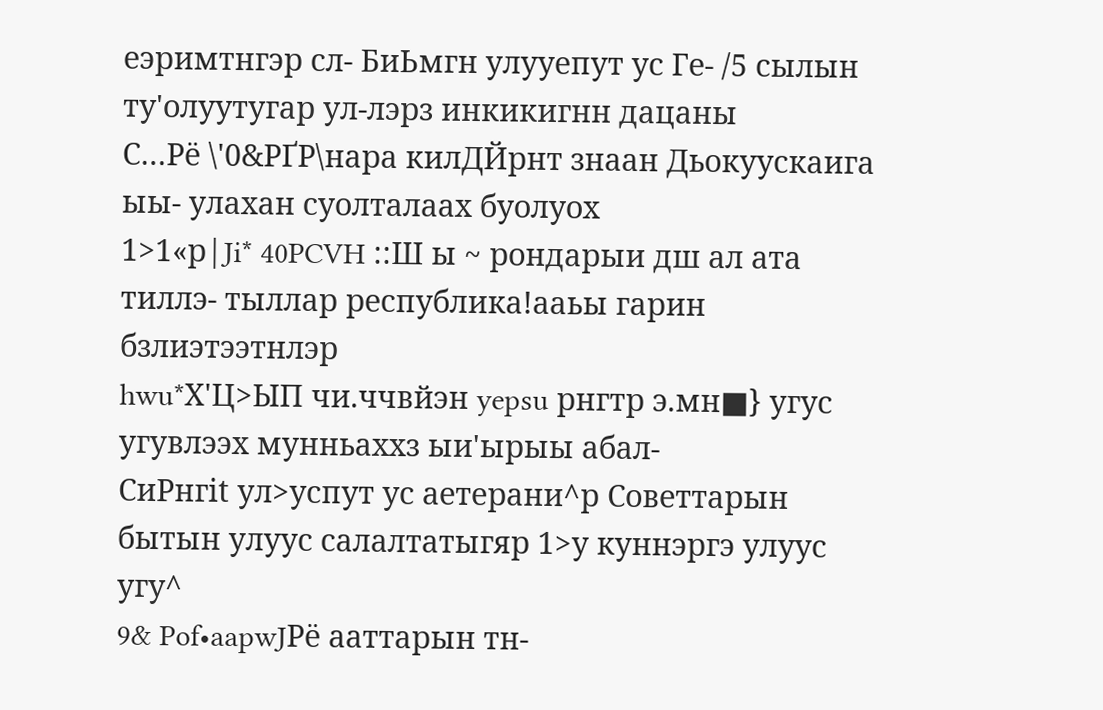еэримтнгэр сл- БиЬмгн улууепут ус Ге- /5 сылын ту'олуутугар ул-лэрз инкикигнн дацаны
С…Рё \'0&РҐР\нара килДЙрнт знаан Дьокуускаига ыы- улахан суолталаах буолуох
1>1«р|Ji* 40PCVH ::Ш ы ~ рондарыи дш ал ата тиллэ- тыллар республика!ааьы гарин бзлиэтээтнлэр
hwu*Х'Ц>ЫП чи.ччвйэн yepsu рнгтр э.мн■} угус угувлээх мунньаххз ыи'ырыы абал-
СиРнгit ул>успут ус аетерани^р Советтарын бытын улуус салалтатыгяр 1>у куннэргэ улуус угу^
9& Pof•aapwJРё ааттарын тн-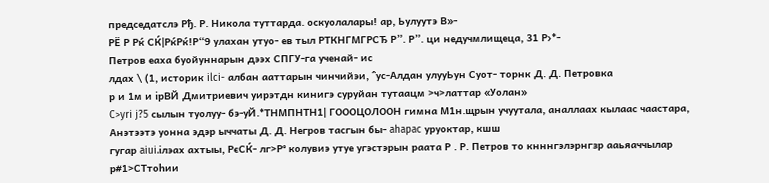председатслэ Рђ. Р. Никола туттарда. оскуолалары! ар, Ьулуутэ В»-
РЁ Р Рќ СЌ|РќРќ!Р“9 улахан утуо- ев тыл РТКНГМГРСЂ Р”. Р”. ци недучмлищеца, 31 Р›*-
Петров еаха буойуннарын дээх СПГУ-га ученай- ис
лдах \ (1, историк ilci- албан ааттарын чинчийэи, ^ус-Алдан улууЬун Суот- торнк Д. Д. Петровка
р и 1м и ipВЙ Дмитриевич уирэтдн кинигэ суруйан тутаацм >ч>латтар «Уолан»
C>yri j?5 сылын туолуу- бэ-уЙ.*ТНМПНТН1| ГОООЦОЛООН гимна М1н.щрын учуутала, аналлаах кылаас чаастара,
Анэтээтэ уонна эдэр ыччаты Д. Д. Негров тасгын бы- ahapac уруоктар, кшш
гугар aiui.iлэах ахтыы, РєСЌ- лг>Р° колувиэ утуе угэстэрын раата Р . Р. Петров то кнннгэлэрнгзр ааьяаччылар
р#1>СТтohии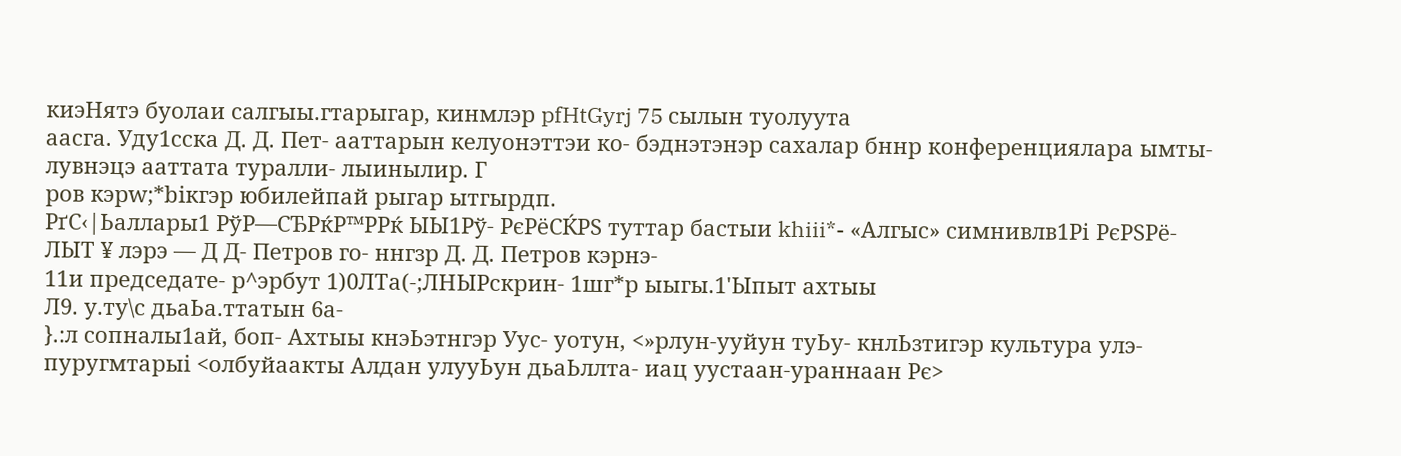киэНятэ буолаи салгыы.гтарыгар, кинмлэр pfHtGyrj 75 сылын туолуута
аасга. Уду1сска Д. Д. Пет- ааттарын келуонэттэи ко- бэднэтэнэр сахалар бннр конференциялара ымты-
лувнэцэ ааттата туралли- лыинылир. Г
ров кэрw;*biкгэр юбилейпай рыгар ытгырдп.
РґС‹|Ьаллары1 РўР—СЂРќР™РРќ ЫЫ1Рў- РєРёСЌРЅ туттар бастыи khiii*- «Алгыс» симнивлв1Рі РєРЅРё-
ЛЫТ ¥ лэрэ — Д Д- Петров го- ннгзр Д. Д. Петров кэрнэ-
11и председате- р^эрбут 1)0ЛТа(-;ЛНЫРскрин- 1шг*р ыыгы.1'Ыпыт ахтыы
Л9. у.ту\с дьаЬа.ттатын 6а-
}.:л сопналы1ай, боп- Ахтыы кнэЬэтнгэр Уус- уотун, <»рлун-ууйун туЬу- кнлЬзтигэр культура улэ-
пуругмтарыi <олбуйаакты Алдан улууЬун дьаЬллта- иац уустаан-ураннаан Рє>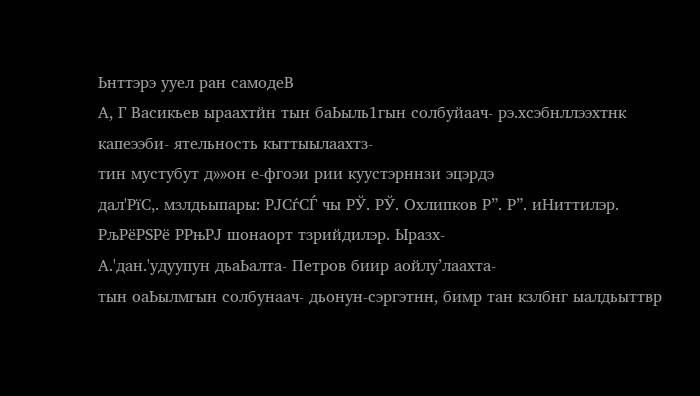Ьнттэрэ ууел ран самодеВ
А, Г Васикьев ыраахтйн тын баЬыль1гын солбуйаач- рэ.хсэбнллээхтнк капеээби- ятельность кыттыылаахтз-
тин мустубут д»»он е-фгоэи рии куустэрннзи эцэрдэ
дал'РїС‚. мзлдьыпары: РЈСѓСЃ чы РЎ. РЎ. Охлипков Р”. Р”. иНиттилэр. РљРёРЅРё РРњРJ шонаорт тзрийдилэр. Ыразх-
А.'дан.'удуупун дьаЬалта- Петров биир аойлу’лаахта-
тын оаЬылмгын солбунаач- дьонун-сэргэтнн, бимр тан кзлбнг ыалдьыттвр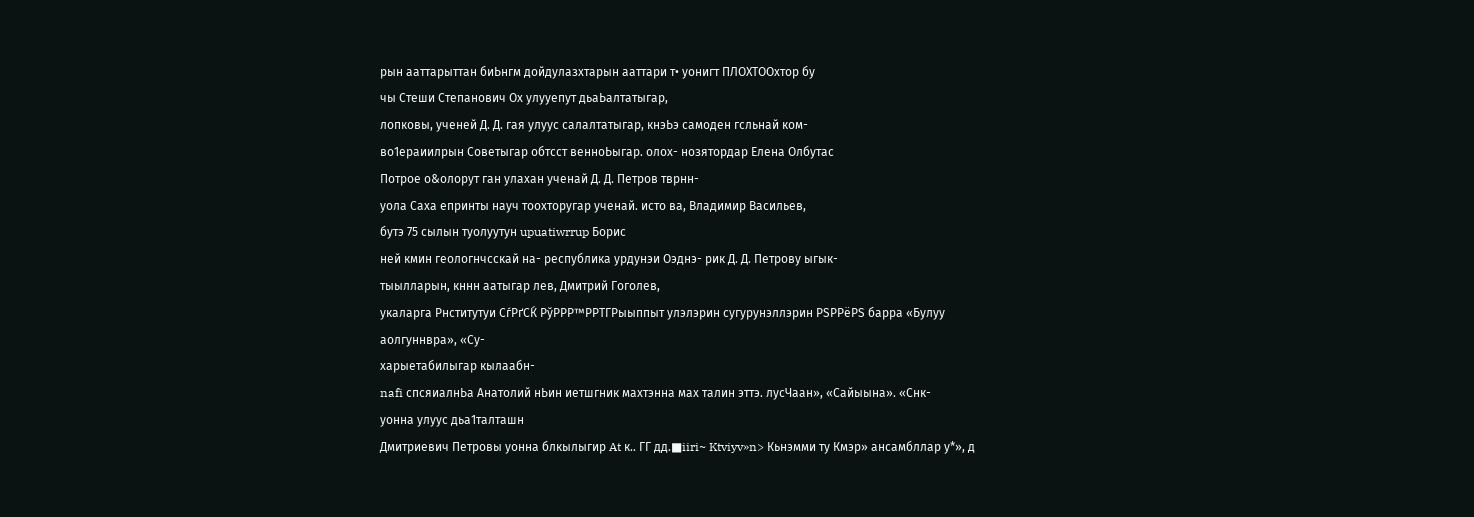рын ааттарыттан биЬнгм дойдулазхтарын ааттари т• уонигт ПЛОХТООхтор бу
чы Стеши Степанович Ох улууепут дьаЬалтатыгар,
лопковы, ученей Д. Д. гая улуус салалтатыгар, кнэЬэ самоден гсльнай ком-
во1ераиилрын Советыгар обтсст венноЬыгар. олох- нозятордар Елена Олбутас
Потрое о&олорут ган улахан ученай Д. Д. Петров тврнн-
уола Саха епринты науч тоохторугар ученай. исто ва, Владимир Васильев,
бутэ 75 сылын туолуутун upuatiwrrup Борис
ней кмин геологнчсскай на- республика урдунэи Оэднэ- рик Д. Д. Петрову ыгык-
тыылларын, кннн аатыгар лев, Дмитрий Гоголев,
укаларга Рнститутуи СѓРґСЌ РўРРР™РРТГРыыппыт улэлэрин сугурунэллэрин РЅРРёРЅ барра «Булуу аолгуннвра», «Су-
харыетабилыгар кылаабн-
nafi спсяиалнЬа Анатолий нЬин иетшгник махтэнна мах талин эттэ. лусЧаан», «Сайыына». «Снк-
уонна улуус дьа1талташн
Дмитриевич Петровы уонна блкылыгир At к.. ГГ дд.■iiri~ Ktviyv»n> Кьнэмми ту Кмэр» ансамбллар у*», д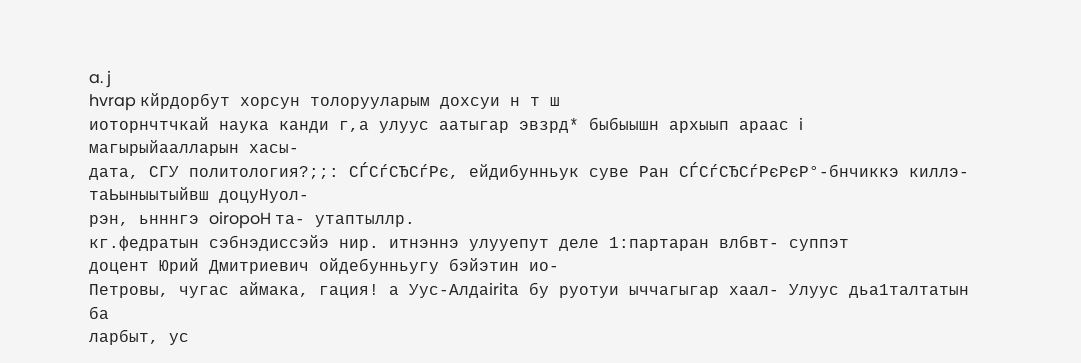a. j
hvrap кйрдорбут хорсун толорууларым дохсуи н т ш
иоторнчтчкай наука канди г,а улуус аатыгар эвзрд* быбыышн архыып араас i
магырыйаалларын хасы-
дата, СГУ политология?;;: СЃСѓСЂСѓРє, ейдибунньук суве Ран СЃСѓСЂСѓРєРєР°-бнчиккэ киллэ- таЬыныытыйвш доцуНуол-
рэн, ьнннгэ oiropoH та- утаптыллр.
кг.федратын сэбнэдиссэйэ нир. итнэннэ улууепут деле 1:партаран влбвт- суппэт
доцент Юрий Дмитриевич ойдебунньугу бэйэтин ио-
Петровы, чугас аймака, гация! а Уус-Алдаiritа бу руотуи ыччагыгар хаал- Улуус дьа1талтатын ба
ларбыт, ус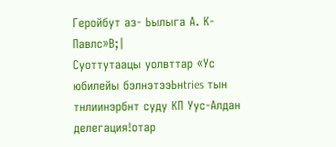Геройбут аз- Ьылыга А. К- Павлс»В;|
Суоттутаацы уолвттар «Ус юбилейы бэлнэтээЬнtries тын тнлиинэрбнт суду КП Уус-Алдан делегация!отар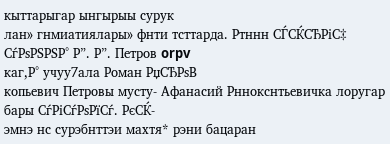кыттарыгар ынгырыы сурук
лан» гнмиатиялары» фнти тсттарда. Ртннн СЃСЌСЂРіС‡ СѓРѕРЅРЅР° Р”. Р”. Петров orpv
каг,Р° учуу7ала Роман РџСЂРѕВ
копьевич Петровы мусту- Афанасий Рннокснтьевичка лоругар бары СѓРіСѓРѕРїСѓ. РєСЌ-
эмнэ нс сурэбнттэи махтя* рэни бацаран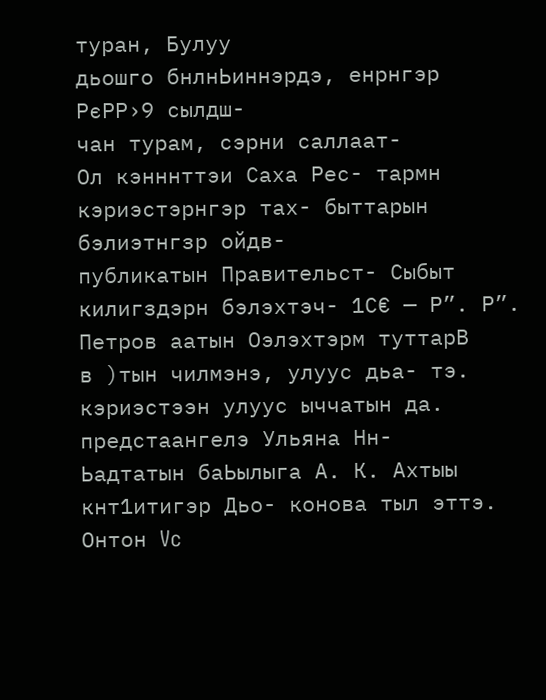туран, Булуу
дьошго бнлнЬиннэрдэ, енрнгэр РєРР›9 сылдш-
чан турам, сэрни саллаат-
Ол кэнннттэи Саха Рес- тармн кэриэстэрнгэр тах- быттарын бэлиэтнгзр ойдв-
публикатын Правительст- Сыбыт килигздэрн бэлэхтэч- 1С€ — Р”. Р”. Петров аатын Оэлэхтэрм туттарВ
в )тын чилмэнэ, улуус дьа- тэ. кэриэстээн улуус ыччатын да.
предстаангелэ Ульяна Нн-
Ьадтатын баЬылыга А. К. Ахтыы кнт1итигэр Дьо- конова тыл эттэ. Онтон Vc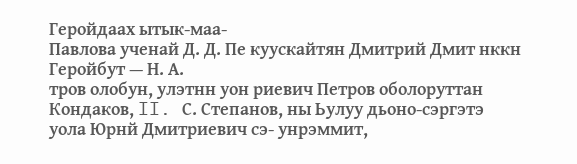Геройдаах ытык-маа-
Павлова ученай Д. Д. Пе куускайтян Дмитрий Дмит нккн Геройбут — Н. А.
тров олобун, улэтнн уон риевич Петров оболоруттан Кондаков, II. С. Степанов, ны Ьулуу дьоно-сэргэтэ
уола Юрнй Дмитриевич сэ- унрэммит,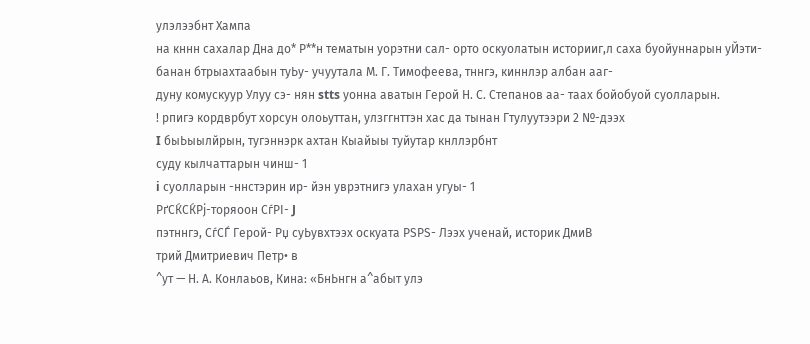улэлээбнт Хампа
на кннн сахалар Дна до* Р**н тематын уорэтни сал- орто оскуолатын историиг,л саха буойуннарын уЙэти-
банан бтрыахтаабын туЬу- учуутала М. Г. Тимофеева, тннгэ, киннлэр албан ааг-
дуну комускуур Улуу сэ- нян stts уонна аватын Герой Н. С. Степанов аа- таах бойобуой суолларын.
! рпигэ кордврбут хорсун олоьуттан, улзггнттэн хас да тынан Гтулуутээри 2 №-дээх
I быЬыылйрын, тугэннэрк ахтан Кыайыы туйутар кнллэрбнт
суду кылчаттарын чинш- 1
i суолларын -ннстэрин ир- йэн уврэтнигэ улахан угуы- 1
РґСЌСЌРј-торяоон СѓРІ- J
пэтннгэ, СѓСЃ Герой- Рџ суЬувхтээх оскуата РЅРЅ- Лээх ученай, историк ДмиВ
трий Дмитриевич Петр• в
^ут — Н. А. Конлаьов, Кина: «БнЬнгн а^абыт улэ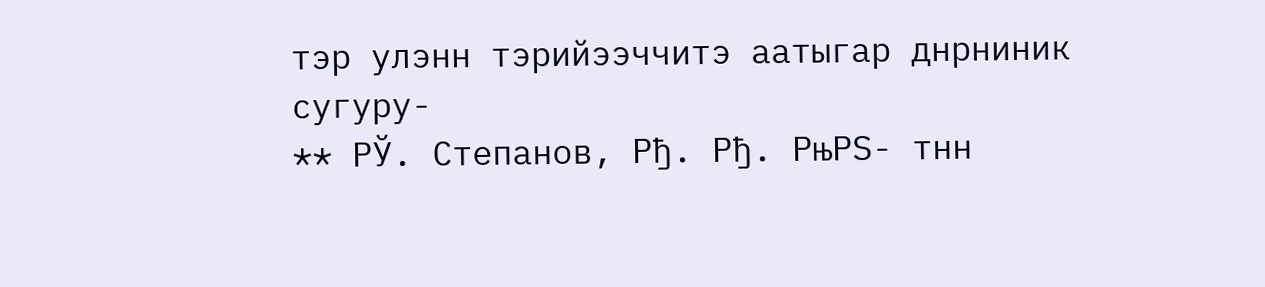тэр улэнн тэрийээччитэ аатыгар днрниник сугуру-
** РЎ. Степанов, Рђ. Рђ. РњРЅ- тнн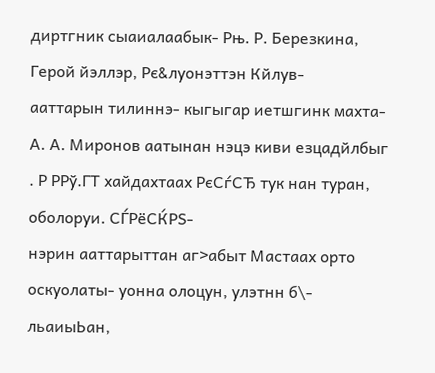диртгник сыаиалаабык- Рњ. Р. Березкина, Герой йэллэр, Рє&луонэттэн Кйлув-
ааттарын тилиннэ- кыгыгар иетшгинк махта- А. А. Миронов аатынан нэцэ киви езцадйлбыг
. Р РРў.ГТ хайдахтаах РєСѓСЂ тук нан туран, оболоруи. СЃРёСЌРЅ-
нэрин ааттарыттан аг>абыт Мастаах орто оскуолаты- уонна олоцун, улэтнн б\-
льаиыЬан,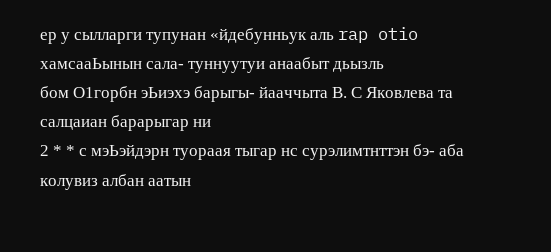ер у сылларги тупунан «йдебунньук аль rap otio хамсааЬынын сала- туннуутуи анаабыт дьызль
бом О1горбн эЬиэхэ барыгы- йааччыта В. С Яковлева та салцаиан барарыгар ни
2 * * с мэЬэйдэрн туораая тыгар нс сурэлимтнттэн бэ- аба колувиз албан аатын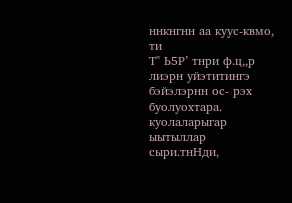ннкнгнн аа куус-квмо, ти
Т" Ь5Р’ тнри ф.ц,,р лиэрн уйэтитингэ бэйэлэрнн ос- рэх буолуохтара.
куолаларыгар ыытыллар
сыри.тнНди,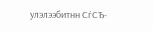улэлээбитнн СѓСЂ-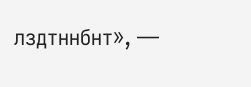лздтннбнт», —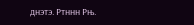днэтэ. Ртннн Рњ.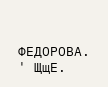ФЕДОРОВА.
' ЩщЕ.